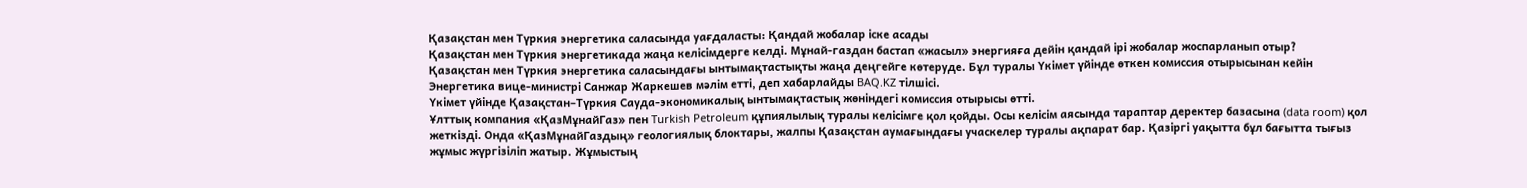Қазақстан мен Түркия энергетика саласында уағдаласты: Қандай жобалар іске асады
Қазақстан мен Түркия энергетикада жаңа келісімдерге келді. Мұнай-газдан бастап «жасыл» энергияға дейін қандай ірі жобалар жоспарланып отыр?
Қазақстан мен Түркия энергетика саласындағы ынтымақтастықты жаңа деңгейге көтеруде. Бұл туралы Үкімет үйінде өткен комиссия отырысынан кейін Энергетика вице-министрі Санжар Жаркешев мәлім етті, деп хабарлайды BAQ.KZ тілшісі.
Үкімет үйінде Қазақстан–Түркия Сауда-экономикалық ынтымақтастық жөніндегі комиссия отырысы өтті.
Ұлттық компания «ҚазМұнайГаз» пен Turkish Petroleum құпиялылық туралы келісімге қол қойды. Осы келісім аясында тараптар деректер базасына (data room) қол жеткізді. Онда «ҚазМұнайГаздың» геологиялық блоктары, жалпы Қазақстан аумағындағы учаскелер туралы ақпарат бар. Қазіргі уақытта бұл бағытта тығыз жұмыс жүргізіліп жатыр. Жұмыстың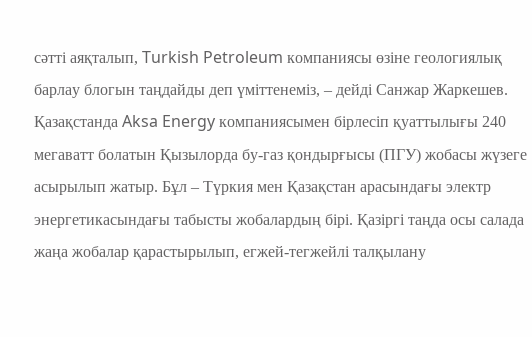сәтті аяқталып, Turkish Petroleum компаниясы өзіне геологиялық барлау блогын таңдайды деп үміттенеміз, – дейді Санжар Жаркешев.
Қазақстанда Aksa Energy компаниясымен бірлесіп қуаттылығы 240 мегаватт болатын Қызылорда бу-газ қондырғысы (ПГУ) жобасы жүзеге асырылып жатыр. Бұл – Түркия мен Қазақстан арасындағы электр энергетикасындағы табысты жобалардың бірі. Қазіргі таңда осы салада жаңа жобалар қарастырылып, егжей-тегжейлі талқылану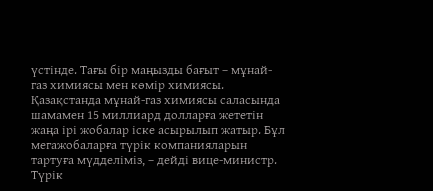үстінде. Тағы бір маңызды бағыт – мұнай-газ химиясы мен көмір химиясы. Қазақстанда мұнай-газ химиясы саласында шамамен 15 миллиард долларға жететін жаңа ірі жобалар іске асырылып жатыр. Бұл мегажобаларға түрік компанияларын тартуға мүдделіміз, – дейді вице-министр.
Түрік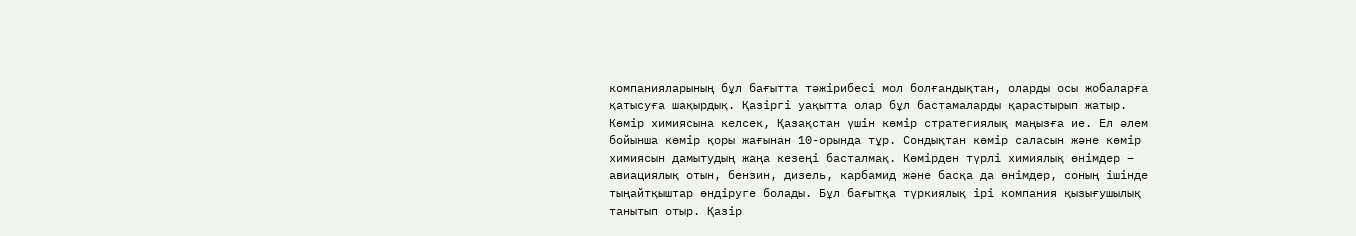компанияларының бұл бағытта тәжірибесі мол болғандықтан, оларды осы жобаларға қатысуға шақырдық. Қазіргі уақытта олар бұл бастамаларды қарастырып жатыр.
Көмір химиясына келсек, Қазақстан үшін көмір стратегиялық маңызға ие. Ел әлем бойынша көмір қоры жағынан 10-орында тұр. Сондықтан көмір саласын және көмір химиясын дамытудың жаңа кезеңі басталмақ. Көмірден түрлі химиялық өнімдер – авиациялық отын, бензин, дизель, карбамид және басқа да өнімдер, соның ішінде тыңайтқыштар өндіруге болады. Бұл бағытқа түркиялық ірі компания қызығушылық танытып отыр. Қазір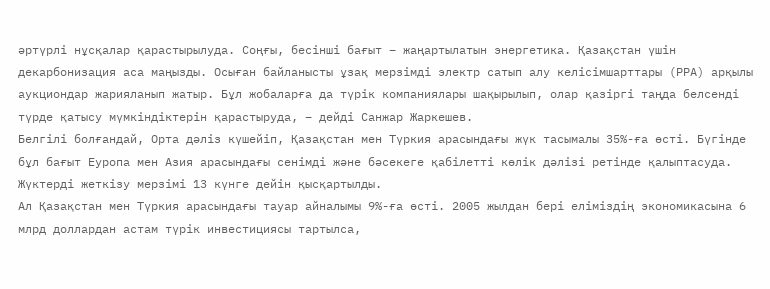әртүрлі нұсқалар қарастырылуда. Соңғы, бесінші бағыт – жаңартылатын энергетика. Қазақстан үшін декарбонизация аса маңызды. Осыған байланысты ұзақ мерзімді электр сатып алу келісімшарттары (PPA) арқылы аукциондар жарияланып жатыр. Бұл жобаларға да түрік компаниялары шақырылып, олар қазіргі таңда белсенді түрде қатысу мүмкіндіктерін қарастыруда, – дейді Санжар Жаркешев.
Белгілі болғандай, Орта дәліз күшейіп, Қазақстан мен Түркия арасындағы жүк тасымалы 35%-ға өсті. Бүгінде бұл бағыт Еуропа мен Азия арасындағы сенімді және бәсекеге қабілетті көлік дәлізі ретінде қалыптасуда. Жүктерді жеткізу мерзімі 13 күнге дейін қысқартылды.
Ал Қазақстан мен Түркия арасындағы тауар айналымы 9%-ға өсті. 2005 жылдан бері еліміздің экономикасына 6 млрд доллардан астам түрік инвестициясы тартылса,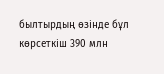былтырдың өзінде бұл көрсеткіш 390 млн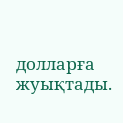долларға жуықтады.